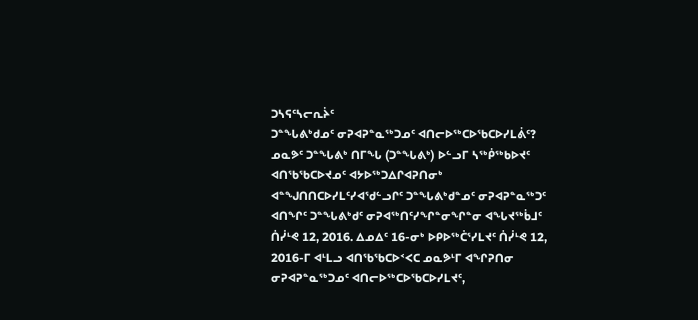ᑐᓴᕋᑦᓴᓕᕆᔩᑦ
ᑐᓐᖓᕕᒃᑯᓄᑦ ᓂᕈᐊᕈᓐᓇᖅᑐᓄᑦ ᐊᑎᓕᐅᖅᑕᐅᖃᑕᐅᓯᒪᕖᑦ?
ᓄᓇᕗᑦ ᑐᓐᖓᕕᒃ ᑎᒥᖓ (ᑐᓐᖓᕕᒃ) ᐅᓪᓗᒥ ᓴᖅᑮᖅᑲᐅᔪᑦ ᐊᑎᖃᖃᑕᐅᔪᓄᑦ ᐊᔭᐅᖅᑐᐃᒋᐊᕈᑎᓂᒃ ᐊᓐᖑᑎᑎᑕᐅᓯᒪᑦᓯᐊᖁᓪᓗᒋᑦ ᑐᓐᖓᕕᒃᑯᓐᓄᑦ ᓂᕈᐊᕈᓐᓇᖅᑐᑦ ᐊᑎᖏᑦ ᑐᓐᖓᕕᒃᑯᑦ ᓂᕈᐊᖅᑎᑦᓯᖏᓐᓂᖏᓐᓂ ᐊᖓᔪᖅᑳᒧᑦ ᑏᓰᒻᕙ 12, 2016. ᐃᓄᐃᑦ 16-ᓂᒃ ᐅᑭᐅᖅᑖᕐᓯᒪᔪᑦ ᑏᓰᒻᕙ 12, 2016-ᒥ ᐊᒻᒪᓗ ᐊᑎᖃᖃᑕᐅᑉᐸᑕ ᓄᓇᕗᒻᒥ ᐊᖏᕈᑎᓂ ᓂᕈᐊᕈᓐᓇᖅᑐᓄᑦ ᐊᑎᓕᐅᖅᑕᐅᖃᑕᐅᓯᒪᔪᑦ,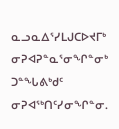ᓇᓗᓇᐃᕐᓯᒪᒍᑕᐅᔪᒥᒃ ᓂᕈᐊᕈᓐᓇᕐᓂᖏᓐᓂᒃ ᑐᓐᖓᕕᒃᑯᑦ ᓂᕈᐊᖅᑎᑦᓯᓂᖏᓐᓂ.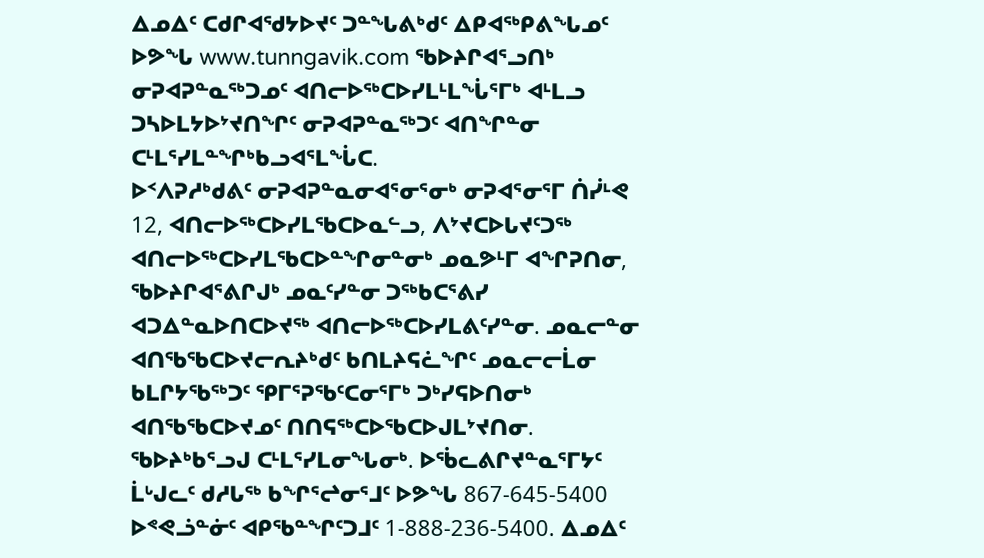ᐃᓄᐃᑦ ᑕᑯᒋᐊᖁᔭᐅᔪᑦ ᑐᓐᖓᕕᒃᑯᑦ ᐃᑭᐊᖅᑭᕕᖓᓄᑦ ᐅᕗᖓ www.tunngavik.com ᖃᐅᔨᒋᐊᕐᓗᑎᒃ ᓂᕈᐊᕈᓐᓇᖅᑐᓄᑦ ᐊᑎᓕᐅᖅᑕᐅᓯᒪᒻᒪᖔᕐᒥᒃ ᐊᒻᒪᓗ ᑐᓴᐅᒪᔭᐅᔾᔪᑎᖏᑦ ᓂᕈᐊᕈᓐᓇᖅᑐᑦ ᐊᑎᖏᓐᓂ ᑕᒻᒪᕐᓯᒪᓐᖏᒃᑲᓗᐊᕐᒪᖔᑕ.
ᐅᑉᐱᕈᓱᒃᑯᕕᑦ ᓂᕈᐊᕈᓐᓇᓂᐊᕐᓂᕐᓂᒃ ᓂᕈᐊᕐᓂᕐᒥ ᑏᓰᒻᕙ 12, ᐊᑎᓕᐅᖅᑕᐅᓯᒪᖃᑕᐅᓇᓪᓗ, ᐱᔾᔪᑕᐅᒐᔪᑦᑐᖅ ᐊᑎᓕᐅᖅᑕᐅᓯᒪᖃᑕᐅᓐᖏᓂᓐᓂᒃ ᓄᓇᕗᒻᒥ ᐊᖏᕈᑎᓂ, ᖃᐅᔨᒋᐊᕐᕕᒋᒍᒃ ᓄᓇᑦᓯᓐᓂ ᑐᖅᑲᑕᕐᕕᓯ ᐊᑐᐃᓐᓇᐅᑎᑕᐅᔪᖅ ᐊᑎᓕᐅᖅᑕᐅᓯᒪᕕᑦᓯᓐᓂ. ᓄᓇᓕᓐᓂ ᐊᑎᖃᖃᑕᐅᔪᓕᕆᔨᒃᑯᑦ ᑲᑎᒪᔨᕋᓛᖏᑦ ᓄᓇᓕᓕᒫᓂ ᑲᒪᒋᔭᖃᖅᑐᑦ ᕿᒥᕐᕈᖃᑦᑕᓂᕐᒥᒃ ᑐᒃᓯᕋᐅᑎᓂᒃ ᐊᑎᖃᖃᑕᐅᔪᓄᑦ ᑎᑎᕋᖅᑕᐅᖃᑕᐅᒍᒪᔾᔪᑎᓂ.
ᖃᐅᔨᒃᑲᕐᓗᒍ ᑕᒻᒪᕐᓯᒪᓂᖓᓂᒃ. ᐅᖄᓚᕕᒋᔪᓐᓇᕐᒥᔭᑦ ᒫᒡᒍᓚᑦ ᑯᓱᒐᖅ ᑲᖏᕐᖠᓂᕐᒧᑦ ᐅᕗᖓ 867-645-5400 ᐅᕝᕙᓘᓐᓃᑦ ᐊᑭᖃᓐᖏᑦᑐᒧᑦ 1-888-236-5400. ᐃᓄᐃᑦ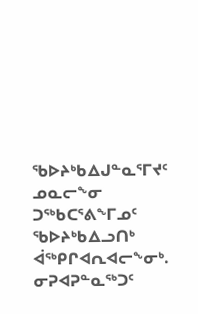ᖃᐅᔨᒃᑲᐃᒍᓐᓇᕐᒥᔪᑦ ᓄᓇᓕᖕᓂ ᑐᖅᑲᑕᕐᕕᖕᒥᓄᑦ ᖃᐅᔨᒃᑲᐃᓗᑎᒃ ᐋᖅᑭᒋᐊᕆᐊᓕᖕᓂᒃ.
ᓂᕈᐊᕈᓐᓇᖅᑐᑦ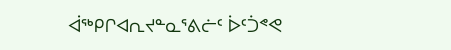ᐋᖅᑭᒋᐊᕆᔪᓐᓇᕐᕕᓖᑦ ᐆᑦᑑᕝᕙ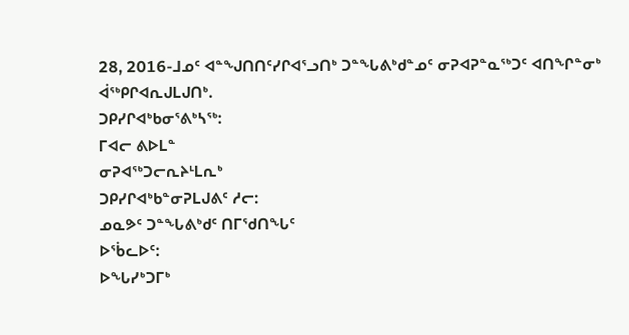28, 2016-ᒧᓄᑦ ᐊᓐᖑᑎᑎᑦᓯᒋᐊᕐᓗᑎᒃ ᑐᓐᖓᕕᒃᑯᓐᓄᑦ ᓂᕈᐊᕈᓐᓇᖅᑐᑦ ᐊᑎᖏᓐᓂᒃ ᐋᖅᑭᒋᐊᕆᒍᒪᒍᑎᒃ.
ᑐᑭᓯᒋᐊᒃᑲᓂᕐᕕᒃᓴᖅ:
ᒥᐊᓕ ᕕᐅᒪᓐ
ᓂᕈᐊᖅᑐᓕᕆᔨᒻᒪᕆᒃ
ᑐᑭᓯᒋᐊᒃᑲᓐᓂᕈᒪᒍᕕᑦ ᓱᓕ:
ᓄᓇᕗᑦ ᑐᓐᖓᕕᒃᑯᑦ ᑎᒥᖁᑎᖓᑦ
ᐅᖄᓚᐅᑦ:
ᐅᖓᓯᒃᑐᒥᒃ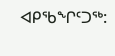ᐊᑭᖃᖏᑦᑐᖅ: